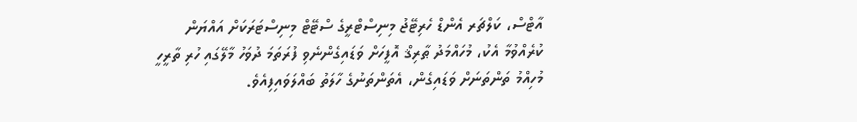އާޓްސް، ކަލްޗަރ އެންޑް ހެރިޓޭޖު މިނިސްޓްރީގެ ސްޓޭޓް މިނިސްޓަރަކަށް އައްޔަން ކުރެއްވުމާ އެކު، މުހައްމަދު ޠާރިޤް އޮފީހަށް ވަޑައިގެންނެވި ފުރަތަމަ ދުވަހު މާލޭގައި ހުރި ތާރީހީ މުހިއްމު ތަންތަނަށް ވަޑައިގެން، އެތަންތަނުގެ ހާލަތު ބައްލަވައިފިއެވެ.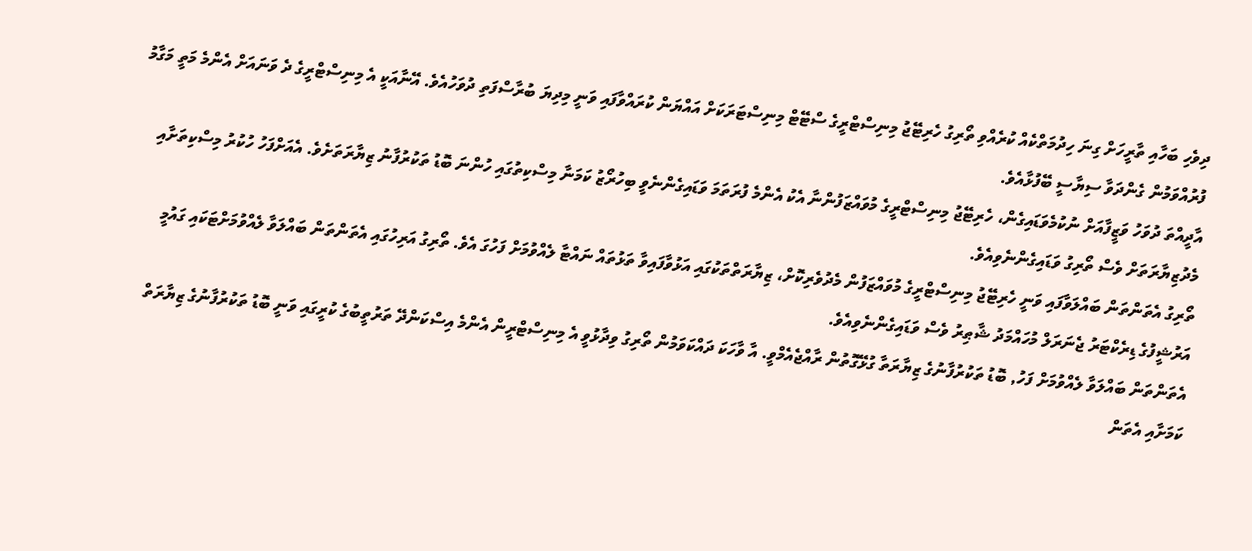ދިވެހި ބަހާއި ތާރީހަށް ގިނަ ހިދުމަތްކެއް ކުރެއްވި ތޯރިގު ހެރިޓޭޖު މިނިސްޓްރީގެ ސްޓޭޓް މިނިސްޓަރަކަށް އައްޔަން ކުރައްވާފައި ވަނީ މިދިޔަ ބުރާސްފަތި ދުވަހުއެވެ. އޭނާއަކީ އެ މިނިސްޓްރީގެ ދެ ވަނައަށް އެންމެ މަތީ މަގާމު ފުރުއްވަމުން ގެންދަވާ ސިޔާސީ ބޭފުޅާއެވެ.
އާދީއްތަ ދުވަހު ވަޒީފާއަށް ނުކުމެވަޑައިގެން، ހެރިޓޭޖު މިނިސްޓްރީގެ މުވައްޒަފުންނާ އެކު އެންމެ ފުރަތަމަ ވަޑައިގެންނެވީ ބިހުރޯޒު ކަމަނާ މިސްކިތުގައި ހުންނަ ބޮޑު ތަކުރުފާނު ޒިޔާރަތަށެވެ. އެއަށްފަހު ހުކުރު މިސްކިތަށާއި މެދުޒިޔާރަތަށް ވެސް ތޯރިގު ވަޑައިގެންނެވިއެވެ.
ތޯރިގު އެތަންތަން ބައްލަވާފައި ވަނީ ހެރިޓޭޖު މިނިސްޓްރީގެ މުވައްޒަފުން މެދުވެރިކޮށް، ޒިޔާރަތްތަކުގައި އަޅުވާފައިވާ ތަޅުތައް ނައްޓާ ލެއްވުމަށް ފަހުގަ އެވެ. ތޯރިގު އަރިހުގައި އެތަންތަން ބައްލަވާ ލެއްވުމަށްޓަކައި ގައުމީ އަރުޝީފުގެ ޑިރެކްޓަރު ޖެނަރަލް މުހައްމަދު ޝާޠިރު ވެސް ވަޑައިގެންނެވިއެވެ.
އެތަންތަން ބައްލަވާ ލެއްވުމަށް ފަހު, ބޮޑު ތަކުރުފާނުގެ ޒިޔާރަތާ ގުޅޭގޮތުން ރާއްޖެއެމްވީ. އާ ވާހަކަ ދައްކަވަމުން ތޯރިގު ވިދާޅުވީ އެ މިނިސްޓްރީން އެންމެ އިސްކަންދޭ ތަރުތީބުގެ ކުރީގައި ވަނީ ބޮޑު ތަކުރުފާނުގެ ޒިޔާރަތް ކަމަށާއި އެތަން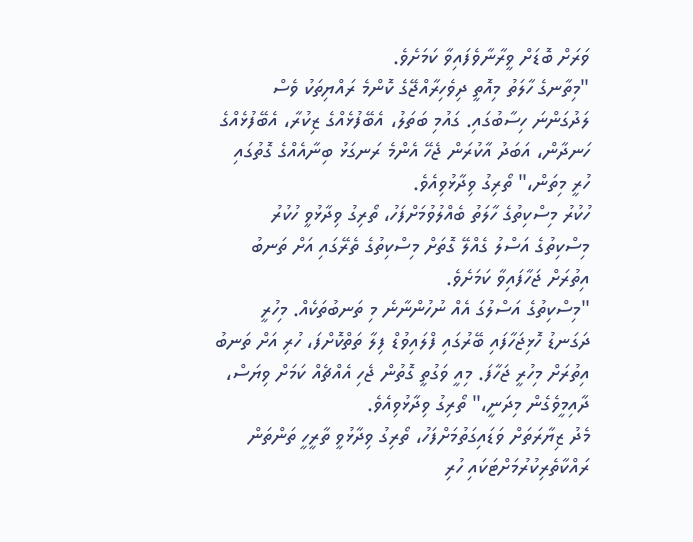ވަރަށް ބޮޑަށް ވީރާނާވެފައިވާ ކަމަށެވެ.
"މިތާނގެ ހާލަތު މިއޮތީ ދިވެހިރާއްޖޭގެ ކޮންމެ ރައްޔިތަކު ވެސް ލަދުގަންނަ ހިސާބުގައި. ގައުމި ބަތަލު، އެބޭފުޅެއްގެ ޒިކުރާ، އެބޭފުޅެއްގެ ހަނދާން، އަބަދު އާކުރަން ޖެހޭ އެންމެ ރަނގަޅު ބިނާއެއްގެ ގޮތުގައި ހުރީ މިތަން،" ތޯރިގު ވިދާޅުވިއެވެ.
ހުކުރު މިސްކިތުގެ ހާލަތު ބެއްލުވުމަށްފަހު، ތޯރިގު ވިދާޅުވީ ހުކުރު މިސްކިތުގެ އަސްލު ގެއްލޭ ގޮތަށް މިސްކިތުގެ ތެރޭގައި އަށް ތަނބު އިތުރަށް ޖަހާފައިވާ ކަމަށެވެ.
"މިސްކިތުގެ އަސްލުގަ އެއް ނުހުންނާނެ މި ތަނބުތަކެއް. މިހުރީ ދަގަނޑު ހޮޅިޖަހާފައި ބޭރުގައި ފްލައިވުޑް ފިލާ ތަތްކޮށްފަ، ހުރި އަށް ތަނބު އިތުރަށް މިހުރީ ޖަހާފަ. މިއީ ވަގުތީ ގޮތުން ޖެހި އެއްޗެއް ކަމަށް ވިޔަސް، ދާއިމީވެގެން މިދަނީ،" ތޯރިގު ވިދާޅުވިއެވެ.
މެދު ޒިޔާރަތަށް ވަޑައިގަތުމަށްފަހު، ތޯރިގު ވިދާޅުވީ ތާރީހީ ތަންތަން ރައްކާތެރިކުރުމަށްޓަކައި ހުރި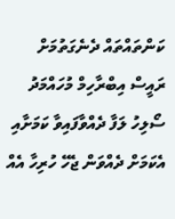ކަންތައްތައް ދެނެގަތުމަށް ރައީސް އިބްރާހިމް މުހައްމަދު ސޯލިހު ލަފާ ދެއްވާފައިވާ ކަމަށާއި އެކަމަށް ދެއްވަން ޖެހޭ ހުރިހާ އެއް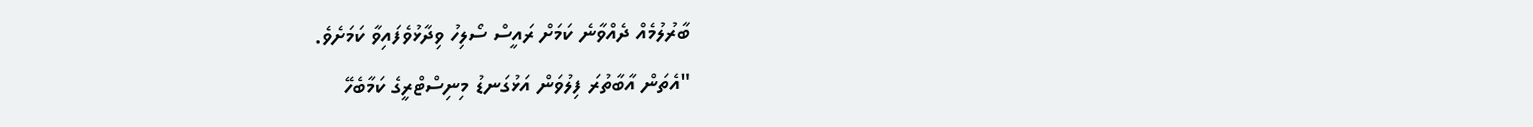ބާރުލުމެއް ދެއްވާނެ ކަމަށް ރައީސް ސޯލިހު ވިދާޅުވެފައިވާ ކަމަށެވެ.
"އެތަން އާބާތުރަ ފިލުވަން އަޅުގަނޑު މިނިސްޓްރީގެ ކަމާބެހޭ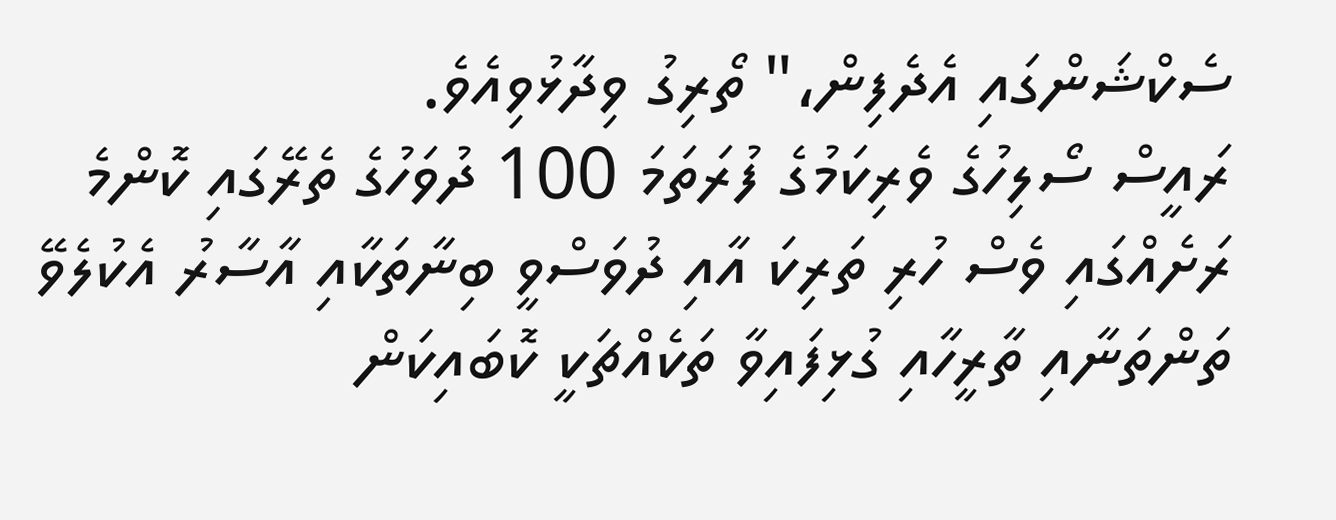ސެކްޝަންގައި އެދެފިން،" ތޯރިގު ވިދާޅުވިއެވެ.
ރައީސް ސޯލިހުގެ ވެރިކަމުގެ ފުރަތަމަ 100 ދުވަހުގެ ތެރޭގައި ކޮންމެ ރަށެއްގައި ވެސް ހުރި ތަރިކަ އާއި ދުވަސްވީ ބިނާތަކާއި އާސާރު އެކުލެވޭ ތަންތަނާއި ތާރީހާއި ގުޅިފައިވާ ތަކެއްޗަކީ ކޮބައިކަން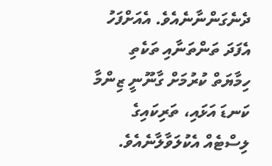ދެނެގަންނާނެއެވެ. އެއަށްފަހު އެފަދަ ތަންތަނާއި ތަކެތި ހިމާޔަތް ކުރުމަށް ގާނޫނީ ޒިންމާ ކަނޑަ އަޅައި، ތަރިކައިގެ ލިސްޓެއް އެކުލަވާލާނެއެވެ.